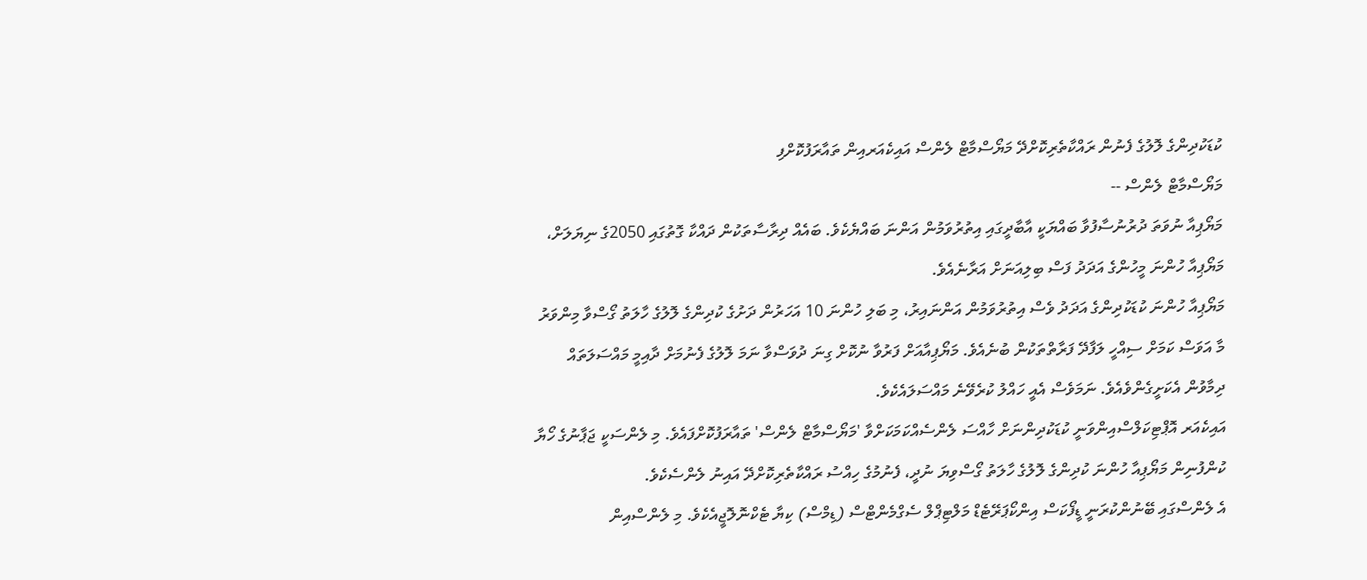ކުޑަކުދިންގެ ލޮލުގެ ފެނުން ރައްކާތެރިކޮށްދޭ މަޔޯސްމާޓް ލެންސް އައިކެއަރއިން ތައާރަފުކޮށްފި
މަޔޯސްމާޓް ލެންސް --
މަޔޯޕިއާ ނުވަތަ ދުރުނުސާފުވާ ބައްޔަކީ އާބާދީގައި އިތުރުވަމުން އަންނަ ބައްޔެކެވެ. ބައެއް ދިރާސާތަކުން ދައްކާ ގޮތުގައި 2050ގެ ނިޔަލަށް، މަޔޯޕިއާ ހުންނަ މީހުންގެ އަދަދު ފަސް ބިލިއަނަށް އަރާނެއެވެ.
މަޔޯޕިއާ ހުންނަ ކުޑަކުދިންގެ އަދަދު ވެސް އިތުރުވަމުން އަންނައިރު، މި ބަލި ހުންނަ 10 އަހަރުން ދަށުގެ ކުދިންގެ ލޮލުގެ ހާލަތު ގޯސްވާ މިންވަރު މާ އަވަސް ކަމަށް ސިއްހީ ލަފާދޭ ފަރާތްތަކުން ބުނެއެވެ. މަޔޯޕިއާއަށް ފަރުވާ ނުކޮށް ގިނަ ދުވަސްވާ ނަމަ ލޮލުގެ ފެނުމަށް ދާއިމީ މައްސަލަތައް ދިމާވުން އެކަށީގެންވެއެވެ. ނަމަވެސް އެއީ ހައްލު ކުރެވޭނެ މައްސަލައެކެވެ.
އައިކެއަރ އޮޕްޓިކަލްސްއިންވަނީ ކުޑަކުދިންނަށް ހާއްސަ ލެންސެއްކަމަކަށްވާ 'މަޔޯސްމާޓް ލެންސް' ތައާރަފުކޮށްފައެވެ. މި ލެންސަކީ ޖަޕާނުގެ ހޯޔާ ކުންފުނިން މަޔޯޕިއާ ހުންނަ ކުދިންގެ ލޮލުގެ ހާލަތު ގޯސްވިޔަ ނުދީ، ފެނުމުގެ ހިއްސު ރައްކާތެރިކޮށްދޭ އައިނު ލެންސެކެވެ.
އެ ލެންސްގައި ބޭނުންކުރަނީ ޑީފޯކަސް އިންކޯޕަރޭޓެޑް މަލްޓިޕްލް ސެގްމެންޓްސް (ޑިމްސް) ކިޔާ ޓެކްނޮލޮޖީއެކެވެ. މި ލެންސްއިން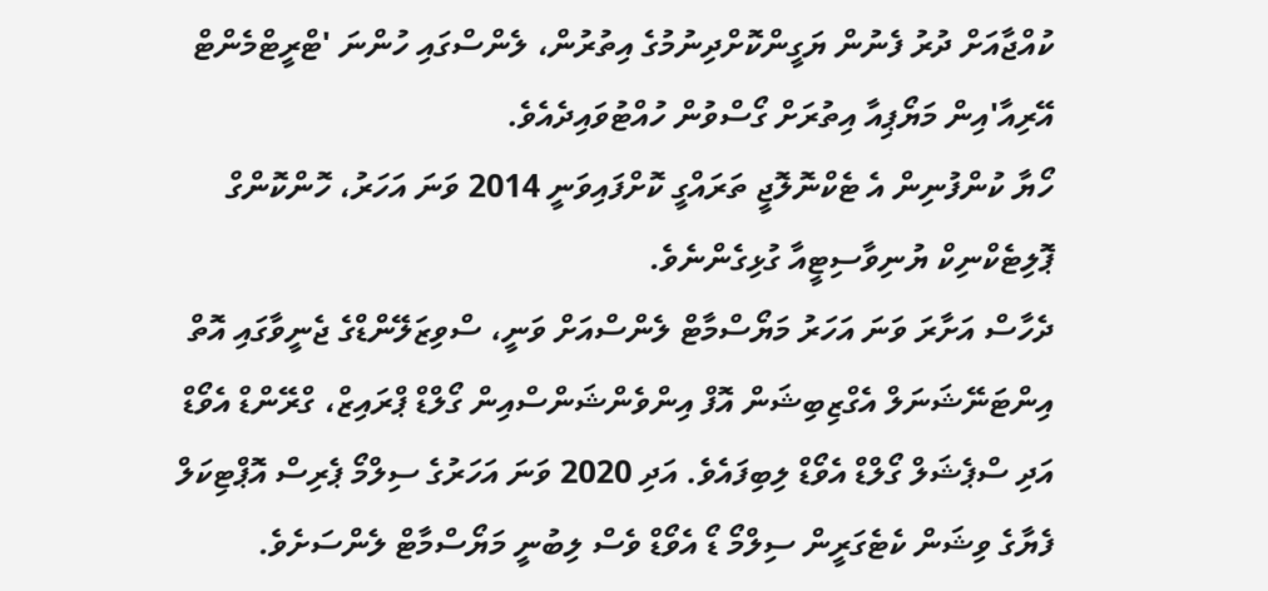ކުއްޖާއަށް ދުރު ފެނުން ޔަގީންކޮށްދިނުމުގެ އިތުރުން، ލެންސްގައި ހުންނަ 'ޓްރީޓްމެންޓް އޭރިއާ'އިން މަޔޯޕިއާ އިތުރަށް ގޯސްވުން ހުއްޓުވައިދެއެވެ.
ހޯޔާ ކުންފުނިން އެ ޓެކްނޮލޮޖީ ތަރައްގީ ކޮށްފައިވަނީ 2014 ވަނަ އަހަރު، ހޮންކޮންގް ޕޮލިޓެކްނިކް ޔުނިވާސިޓީއާ ގުޅިގެންނެވެ.
ދެހާސް އަށާރަ ވަނަ އަހަރު މަޔޯސްމާޓް ލެންސްއަށް ވަނީ، ސްވިޒަލޭންޑްގެ ޖެނީވާގައި އޮތް އިންޓަނޭޝަނަލް އެގްޒިބިޝަން އޮފް އިންވެންޝަންސްއިން ގޯލްޑް ޕްރައިޒް، ގްރޭންޑް އެވޯޑް އަދި ސްޕެޝަލް ގޯލްޑް އެވޯޑް ލިބިފައެވެ. އަދި 2020 ވަނަ އަހަރުގެ ސިލްމޯ ޕެރިސް އޮޕްޓިކަލް ފެޔާގެ ވިޝަން ކެޓެގަރީން ސިލްމޯ ޑޯ އެވޯޑް ވެސް ލިބުނީ މަޔޯސްމާޓް ލެންސަށެވެ.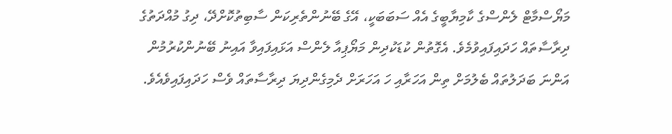މަޔޯސްމާޓް ލެންސްގެ ކާމިޔާބީގެ އެއް ސަބަބަކީ، އޭގެ ބޭނުންތެރިކަން ސާބިތުކޮށްދޭ، ދިގު މުއްދަތުގެ ދިރާސާތައް ހަދައިފައިވުމެވެ. އެގޮތުން ކުޑަކުދިން މަޔޯޕިއާ ލެންސް އަޅައިފައިވާ އައިނު ބޭނުންކުރުމުން އަންނަ ބަދަލުތައް ބެލުމަށް ތިން އަހަރާއި ހަ އަހަރަށް ދެމިގެންދިޔަ ދިރާސާތައް ވެސް ހަދައިފައިވެއެވެ.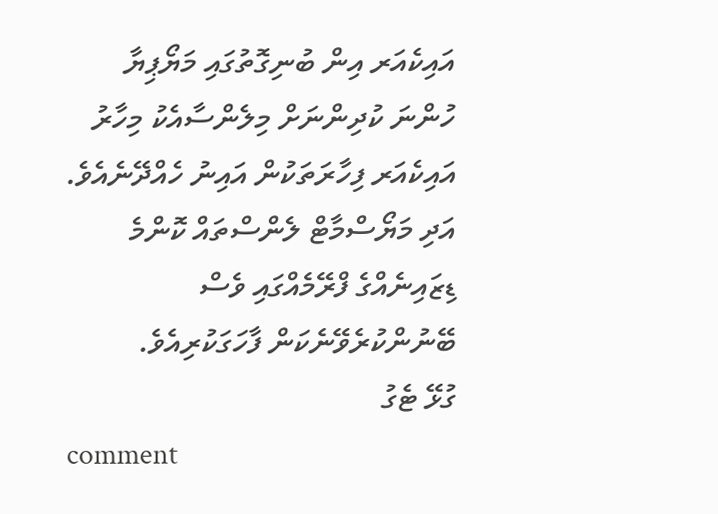އައިކެއަރ އިން ބުނިގޮތުގައި މަޔޯޕިޔާ ހުންނަ ކުދިންނަށް މިލެންސާއެކު މިހާރު އައިކެއަރ ފިހާރަތަކުން އައިނު ހެއްދޭނެއެވެ. އަދި މަޔޯސްމާޓް ލެންސްތައް ކޮންމެ ޑިޒައިނެއްގެ ފްރޭމެއްގައި ވެސް ބޭނުންކުރެވޭނެކަން ފާހަގަކުރިއެވެ.
ގުޅޭ ޓެގު
comment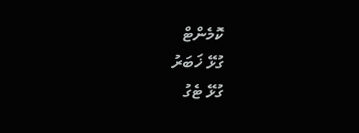ކޮމެންޓް
ގުޅޭ ޚަބަރު
ގުޅޭ ޓެގު